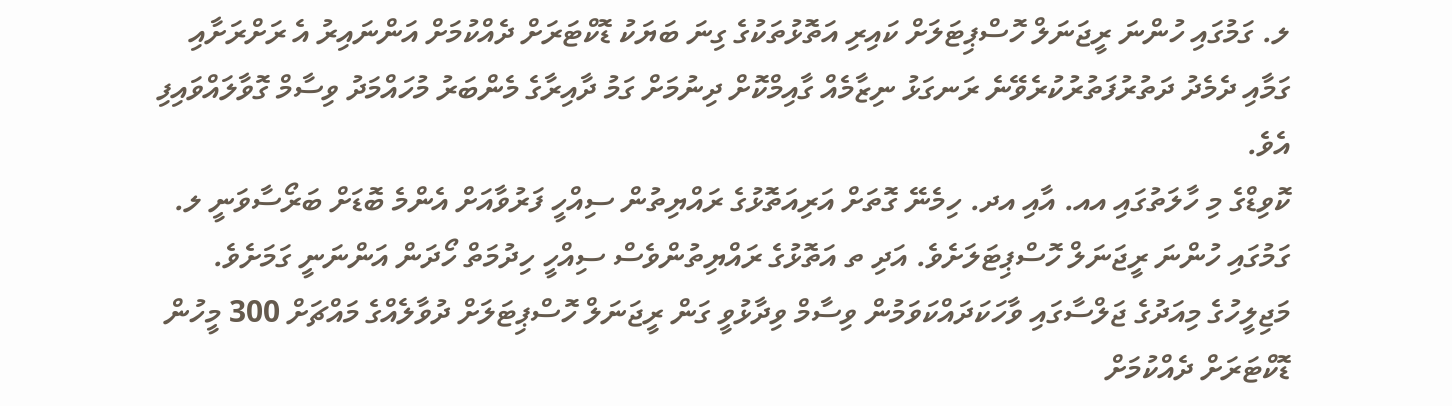ލ. ގަމުގައި ހުންނަ ރީޖަނަލް ހޮސްޕިޓަލަށް ކައިރި އަތޮޅުތަކުގެ ގިނަ ބަޔަކު ޑޮކްޓަރަށް ދެއްކުމަށް އަންނައިރު އެ ރަށްރަށާއި ގަމާއި ދެމެދު ދަތުރުފަތުރުކުރެވޭނެ ރަނގަޅު ނިޒާމެއް ގާއިމްކޮށް ދިނުމަށް ގަމު ދާއިރާގެ މެންބަރު މުހައްމަދު ވިސާމް ގޮވާލައްވައިފި އެވެ.
ކޮވިޑްގެ މި ހާލަތުގައި އއ. އާއި އދ. ހިމެނޭ ގޮތަށް އަރިއަތޮޅުގެ ރައްޔިތުން ސިއްހީ ފަރުވާއަށް އެންމެ ބޮޑަށް ބަރޯސާވަނީ ލ. ގަމުގައި ހުންނަ ރީޖަނަލް ހޮސްޕިޓަލަށެވެ. އަދި ތ އަތޮޅުގެ ރައްޔިތުންވެސް ސިއްހީ ހިދުމަތް ހޯދަން އަންނަނީ ގަމަށެވެ.
މަޖިލީހުގެ މިއަދުގެ ޖަލްސާގައި ވާހަކަދައްކަވަމުން ވިސާމް ވިދާޅުވީ ގަން ރީޖަނަލް ހޮސްޕިޓަލަށް ދުވާލެއްގެ މައްޗަށް 300 މީހުން ޑޮކްޓަރަށް ދެއްކުމަށް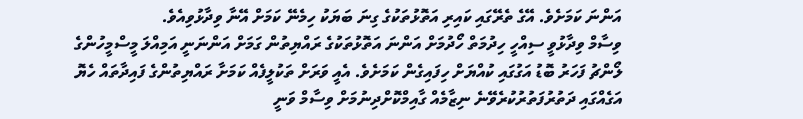އަންނަ ކަމަށެވެ. އޭގެ ތެރޭގައި ކައިރި އަތޮޅުތަކުގެ ގިނަ ބަޔަކު ހިމެނޭ ކަމަށް އޭނާ ވިދާޅުވިއެވެ.
ވިސާމް ވިދާޅުވީ ސިއްހީ ހިދުމަތް ހޯދުމަށް އަންނަ އަތޮޅުތަކުގެ ރައްޔިތުން ގަމަށް އަންނަނީ އަމިއްލަ މީސްމީހުންގެ ލޯންޗު ފަހަރު ބޮޑު އަގުގައި ކުއްޔަށް ހިފައިގެން ކަމަށެވެ. އެއީ ވަރަށް ތަކުލީފެއް ކަމަށާ ރައްޔިތުންގެ ފައިދާތައް ހެޔޮ އަގެއްގައި ދަތުރުފަތުރުކުރެވޭނެ ނިޒާމެއް ގާއިމްކޮށްދިނުމަށް ވިސާމް ވަނީ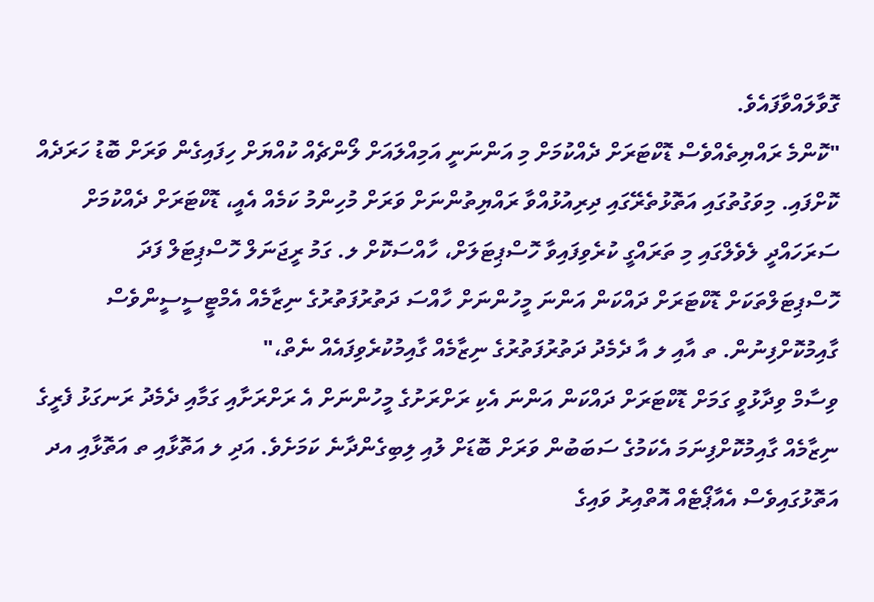ގޮވާލައްވާފައެވެ.
"ކޮންމެ ރައްޔިތެއްވެސް ޑޮކްޓަރަށް ދެއްކުމަށް މި އަންނަނީ އަމިއްލައަށް ލޯންޗެއް ކުއްޔަށް ހިފައިގެން ވަރަށް ބޮޑު ހަރަދެއް ކޮށްފައި. މިވަގުތުގައި އަތޮޅުތެރޭގައި ދިރިއުޅުއްވާ ރައްޔިތުންނަށް ވަރަށް މުހިންމު ކަމެއް އެއީ، ޑޮކްޓަރަށް ދެއްކުމަށް ސަރަހައްދީ ލެވެލްގައި މި ތަރައްގީ ކުރެވިފައިވާ ހޮސްޕިޓަލަށް، ހާއްސަކޮށް ލ. ގަމު ރީޖަނަލް ހޮސްޕިޓަލް ފަދަ ހޮސްޕިޓަލްތަކަށް ޑޮކްޓަރަށް ދައްކަން އަންނަ މީހުންނަށް ހާއްސަ ދަތުރުފަތުރުގެ ނިޒާމެއް އެމްޓީސީސީންވެސް ގާއިމުކޮށްފިނުން. ތ އާއި ލ އާ ދެމެދު ދަތުރުފަތުރުގެ ނިޒާމެއް ގާއިމުކުރެވިފައެއް ނެތް،"
ވިސާމް ވިދާޅުވީ ގަމަށް ޑޮކްޓަރަށް ދައްކަން އަންނަ އެކި ރަށްރަށުގެ މީހުންނަށް އެ ރަށްރަށާއި ގަމާއި ދެމެދު ރަނގަޅު ފެރީގެ ނިޒާމެއް ގާއިމުކޮށްފިނަމަ އެކަމުގެ ސަބަބުން ވަރަށް ބޮޑަށް ލުއި ލިބިގެންދާނެ ކަމަށެވެ. އަދި ލ އަތޮޅާއި ތ އަތޮޅާއި އދ އަތޮޅުގައިވެސް އެއާޕޯޓެއް އޮތްއިރު ވައިގެ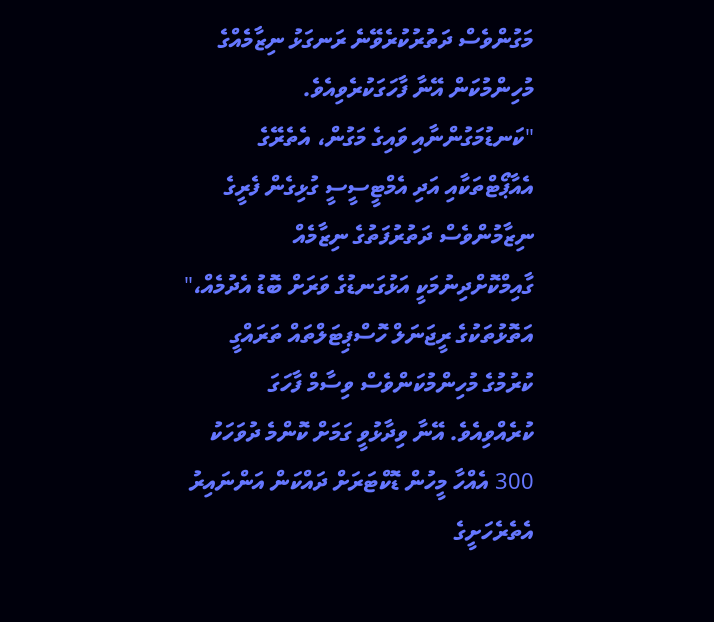މަގުންވެސް ދަތުރުކުރެވޭނެ ރަނގަޅު ނިޒާމެއްގެ މުހިންމުކަން އޭނާ ފާހަގަކުރެވިއެވެ.
"ކަނޑުމަގުންނާއި ވައިގެ މަގުން، އެތެރޭގެ އެއާޕޯޓްތަކާއި އަދި އެމްޓީސީސީ ގުޅިގެން ފެރީގެ ނިޒާމުންވެސް ދަތުރުފަތުގެ ނިޒާމެއް ގާއިމްކޮށްދިނުމަކީ އަޅުގަނޑުގެ ވަރަށް ބޮޑު އެދުމެއް،"
އަތޮޅުތަކުގެ ރީޖަނަލް ހޮސްޕިޓަލްތައް ތަރައްގީ ކުރުމުގެ މުހިންމުކަންވެސް ވިސާމް ފާހަގަ ކުރެއްވިއެވެ. އޭނާ ވިދާޅުވީ ގަމަށް ކޮންމެ ދުވަހަކު 300 އެއްހާ މީހުން ޑޮކްޓަރަށް ދައްކަން އަންނައިރު އެތެރެހަށީގެ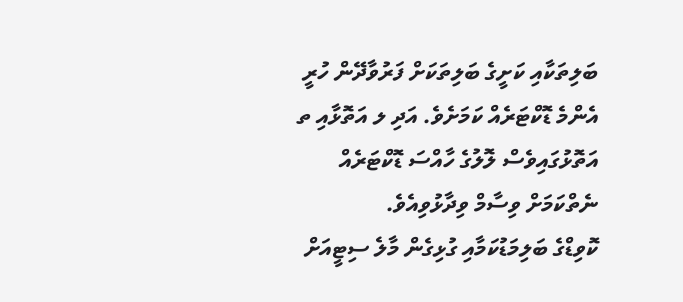ބަލިތަކާއި ކަށީގެ ބަލިތަކަށް ފަރުވާދޭން ހުރީ އެންމެ ޑޮކްޓަރެއް ކަމަށެވެ. އަދި ލ އަތޮޅާއި ތ އަތޮޅުގައިވެސް ލޮލުގެ ހާއްސަ ޑޮކްޓަރެއް ނެތްކަމަށް ވިސާމް ވިދާޅުވިއެވެ.
ކޮވިޑްގެ ބަލިމަޑުކަމާއި ގުޅިގެން މާލެ ސިޓީއަށް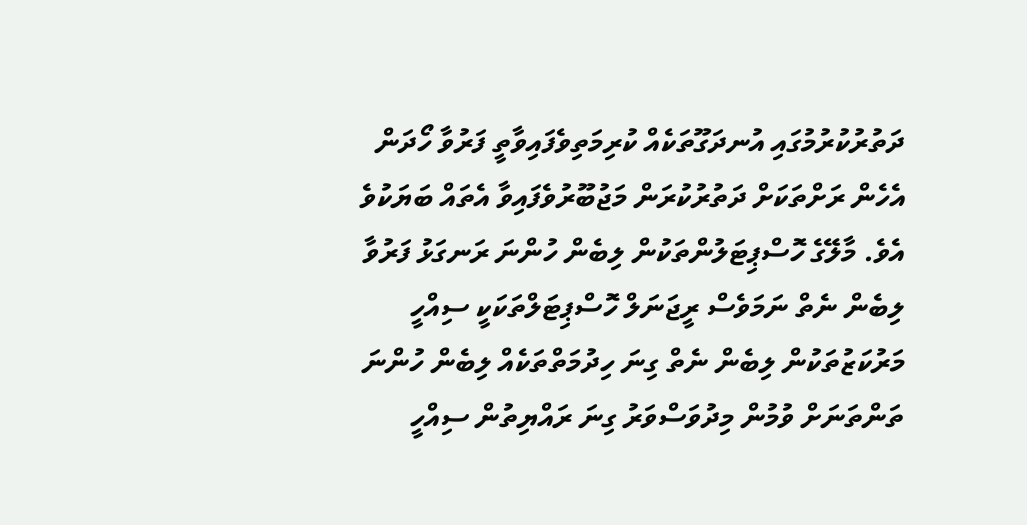ދަތުރުކުރުމުގައި އުނދަގޫތަކެއް ކުރިމަތިވެފައިވާތީ ފަރުވާ ހޯދަން އެހެން ރަށްތަކަށް ދަތުރުކުރަން މަޖުބޫރުވެފައިވާ އެތައް ބަޔަކުވެ އެވެ. މާލޭގެ ހޮސްޕިޓަލުންތަކުން ލިބެން ހުންނަ ރަނގަޅު ފަރުވާ ލިބެން ނެތް ނަމަވެސް ރީޖަނަލް ހޮސްޕިޓަލްތަކަކީ ސިއްހީ މަރުކަޒުތަކުން ލިބެން ނެތް ގިނަ ހިދުމަތްތަކެއް ލިބެން ހުންނަ ތަންތަނަށް ވުމުން މިދުވަސްވަރު ގިނަ ރައްޔިތުން ސިއްހީ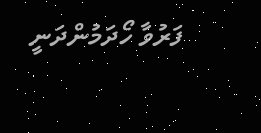ފަރުވާ ހޯދަމުންދަނީ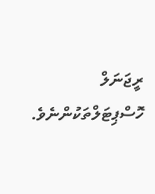ރީޖަނަލް ހޮސްޕިޓަލްތަކުންނެވެ.